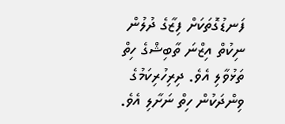ފަނޑުގޮތަކަށް ފިޒާގެ ދުލުން ނިކުތް އިޒްނަ ތާބިޝްގެ ހިތް ތަޅުވާލި އެވެ. ދިރިހުރިކަމުގެ ވިންދަކުން ހިތް ނަށާލި އެވެ.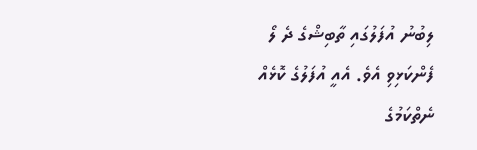ލިބުނު އުފަލުގައި ތާބިޝްގެ ދެ ލޯ ފެންކަޅިވި އެވެ. އެއީ އުފަލުގެ ކޮޅެއް ނެތްކަމުގެ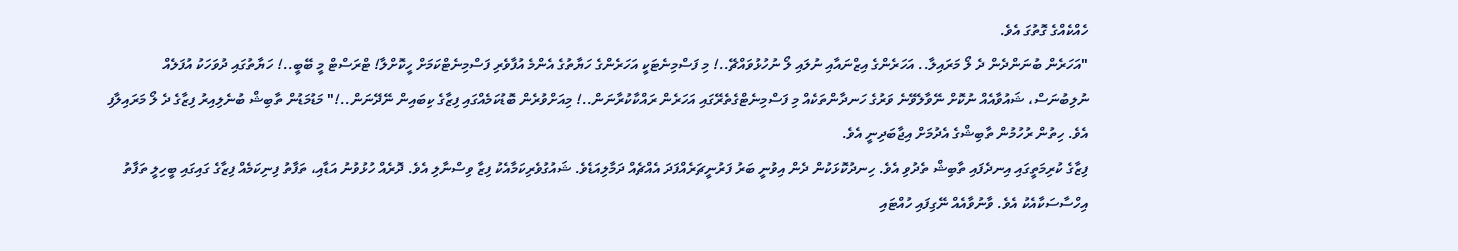ހެއްކެއްގެ ގޮތުގަ އެވެ.
"އަހަރެން ބުނަންދެން ދެ ލޯ މަރައިލާ.. އަހަރެންގެ އިޒްނައާއި ނުލައި ލޯ ނުހުޅުވައްޗޭ..! މި ފަސްމިނެޓަކީ އަހަރެންގެ ހަޔާތުގެ އެންމެ އުފާވެރި ފަސްމިނެޓްކަމަށް ހީކޮށްލާ! ޓްރަސްޓް މީ ބޭބީ..! ހަޔާތުގައި ދުވަހަކު އުފަލެއް ނުލިބުނަސް، ޝައުވާއެއް ނުކޮށް ނޭވާލެވޭނެ ވަރުގެ ހަނދާންތަކެއް މި ފަސްމިނެޓްގެތެރޭގައި އަހަރެން ރައްކާކުރާނަން..! މިއަށްވުރެން ބޮޑުކަމެއްގައި ފިޒާގެ ކިބައިން ނޭދޭނަން..!" މަޑުމަޑުން ތާބިޝް ބުނެލިއިރު ފިޒާގެ ދެ ލޯ މަރައިލާފި އެވެ. ހިތުން ރުހުމުން ތާބިޝްގެ އެދުމަށް އިޖާބަދިނީ އެވެ.
ފިޒާގެ ކުރިމަތީގައި އިނދެފައި ތާބިޝް ތެދުވި އެވެ. ހިނދުކޮޅަކުން ދެން އިވުނީ ބަރު ފަރުނީޗަރެއްފަދަ އެއްޗެއް ދަމާލިއަޑެވެ. ޝައުގުވެރިކަމާއެކު ފިޒާ ވިސްނާލި އެވެ. ދޮރެއް ހުޅުވުނު އަޑާއި، ތަފާތު ފިނިކަމެއް ފިޒާގެ ގައިގައި ބީހިލީ ތަފާތު އިހްސާސަކާއެކު އެވެ. ވާނުވާއެއް ނޭގިފައި ހުއްޓައި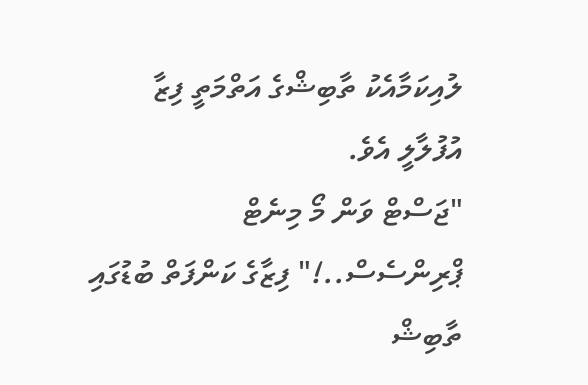ލުއިކަމާއެކު ތާބިޝްގެ އަތްމަތީ ފިޒާ އުފުލާލީ އެވެ.
"ޖަސްޓް ވަން މޯ މިނެޓް ޕްރިންސެސް..!" ފިޒާގެ ކަންފަތް ބުޑުގައި ތާބިޝް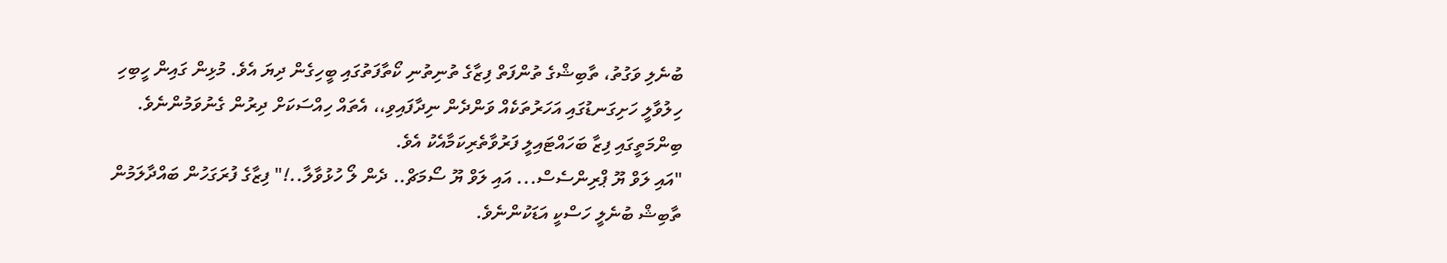ބުނެލި ވަގުތު، ތާބިޝްގެ ތުންފަތް ފިޒާގެ ތުނިތުނި ކޯތާފަތުގައި ބީހިގެން ދިޔަ އެވެ. މުޅިން ގައިން ހީބިހި ހިލުވާލީ ހަށިގަނޑުގައި އަހަރުތަކެއް ވަންދެން ނިދާފައިވި،، އެތައް ހިއްސަކަށް ދިރުން ގެނުވަމުންނެވެ.
ބިންމަތީގައި ފިޒާ ބަހައްޓައިލީ ފަރުވާތެރިކަމާއެކު އެވެ.
"އައި ލަވް ޔޫ ޕްރިންސެސް... އައި ލަވް ޔޫ ސޯމަޗް.. ދެން ލޯ ހުޅުވާލާ..!" ފިޒާގެ ފުރަގަހުން ބައްދާލަމުން ތާބިޝް ބުނެލީ ހަސްކީ އަޑަކުންނެވެ.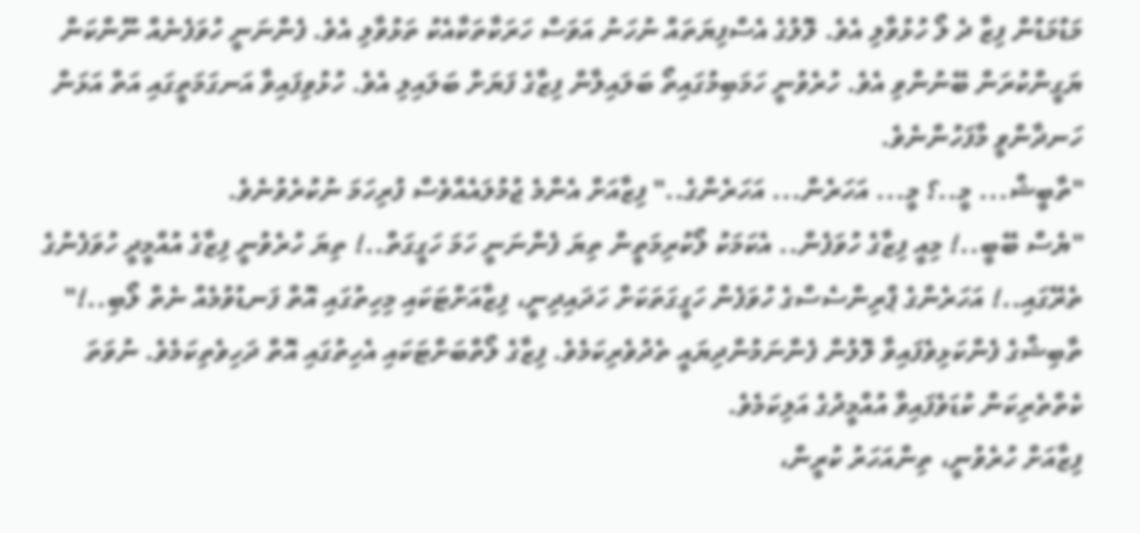މަޑުމަޑުން ފިޒާ ދެ ލޯ ހުޅުވާލި އެވެ. ލޮލުގެ އެސްފިޔަތައް ނުހަނު އަވަސް ހަރަކާތަކާއެކު ތަޅުވާލި އެވެ. ފެންނަނީ ހުވަފެނެއް ނޫންކަން ޔަގީންކުރަން ބޭނުންވި އެވެ. ހުރެވުނީ ހަމަބިމުގައިތޯ ބަލައިލާން ފިޒާގެ ފަޔަށް ބަލައިލި އެވެ. ހުޅުވިފައިވާ އަނގަމަތީގައި އަތް އަޅަން ހަނދާންވީ މާފަހުންނެވެ.
"ތާބީޝް... މީ..؟ މީ... އަހަރެން... އަހަރެންގެ.." ފިޒާއަށް އެންމެ ޖުމުލައެއްވެސް ފުރިހަމަ ނުކުރެވުނެވެ.
"ޔެސް ބޭބީ..! މިއީ ފިޒާގެ ހުވަފެން.. އެކަމަކު ލޯކުރިމަތީން ތިޔަ ފެންނަނީ ހަމަ ހަގީގަތް..! ތިޔަ ހުރެވުނީ ފިޒާގެ އުއްމީދީ ހުވަފެނުގެ ތެރޭގައި..! އަހަރެންގެ ޕްރިންސެސްގެ ހުވަފެން ހަގީގަތަކަށް ހަދައިދިނީ، ފިޒާއަށްޓަކައި މިހިތުގައި އޮތް ފަނޑުވުމެއް ނެތް ލޯބި..!" ތާބިޝްގެ ފެންކަޅިވެފައިވާ ލޮލުން ފެންނަމުންދިޔައީ ތެދުވެރިކަމެވެ. ފިޒާގެ ލޯތްބަށްޓަކައި އެހިތުގައި އޮތް ދަހިވެތިކަމެވެ. ނުވަތަ ކެތްތެރިކަން ކުޑަވެފައިވާ އުއްމީދުގެ އަލިކަމެވެ.
ފިޒާއަށް ހުރެވުނީ، ތިންއަހަރު ކުރީން،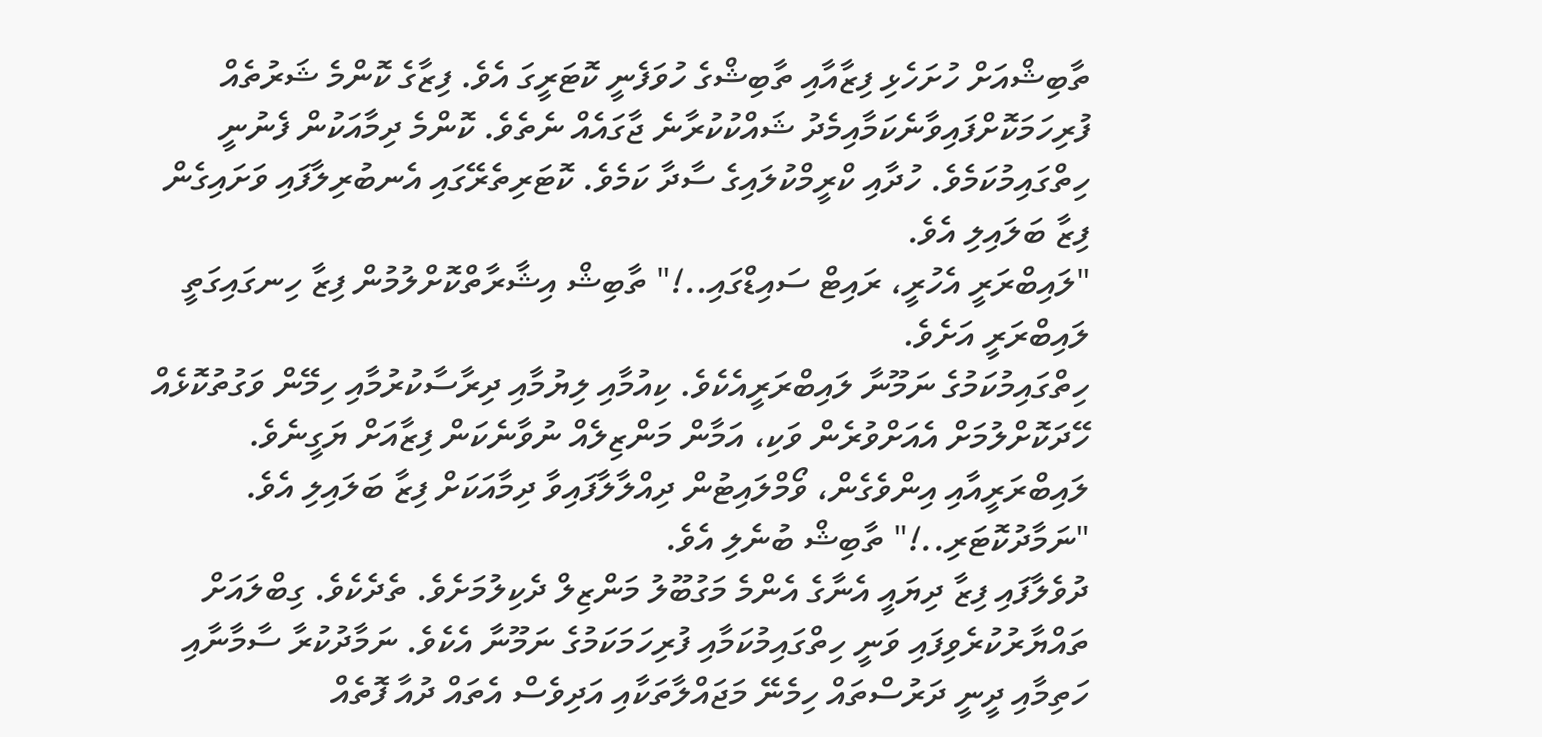ތާބިޝްއަށް ހުށަހެޅި ފިޒާއާއި ތާބިޝްގެ ހުވަފެނީ ކޮޓަރީގަ އެވެ. ފިޒާގެ ކޮންމެ ޝަރުތެއް ފުރިހަމަކޮށްފައިވާނެކަމާއިމެދު ޝައްކުކުރާނެ ޖާގައެއް ނެތެވެ. ކޮންމެ ދިމާއަކުން ފެނުނީ ހިތްގައިމުކަމެވެ. ހުދާއި ކްރީމްކުލައިގެ ސާދާ ކަމެވެ. ކޮޓަރިތެރޭގައި އެނބުރިލާފައި ވަށައިގެން ފިޒާ ބަލައިލި އެވެ.
"ލައިބްރަރީ އެހުރީ، ރައިޓް ސައިޑްގައި..!" ތާބިޝް އިޝާރާތްކޮށްލުމުން ފިޒާ ހިނގައިގަތީ ލައިބްރަރީ އަށެވެ.
ހިތްގައިމުކަމުގެ ނަމޫނާ ލައިބްރަރީއެކެވެ. ކިއުމާއި ލިޔުމާއި ދިރާސާކުރުމާއި ހިމޭން ވަގުތުކޮޅެއް ހޭދަކޮށްލުމަށް އެއަށްވުރެން ވަކި، އަމާން މަންޒިލެއް ނުވާނެކަން ފިޒާއަށް ޔަގީނެވެ. ލައިބްރަރީއާއި އިންވެގެން، ވޯމްލައިޓުން ދިއްލާލާފައިވާ ދިމާއަކަށް ފިޒާ ބަލައިލި އެވެ.
"ނަމާދުކޮޓަރި..!" ތާބިޝް ބުނެލި އެވެ.
ދުވެލާފައި ފިޒާ ދިޔައީ އެނާގެ އެންމެ މަގުބޫލު މަންޒިލް ދެކިލުމަށެވެ. ތެދެކެވެ. ގިބްލައަށް ތައްޔާރުކުރެވިފައި ވަނީ ހިތްގައިމުކަމާއި ފުރިހަމަކަމުގެ ނަމޫނާ އެކެވެ. ނަމާދުކުރާ ސާމާނާއި ހަތިމާއި ދީނީ ދަރުސްތައް ހިމެނޭ މަޖައްލާތަކާއި އަދިވެސް އެތައް ދުއާ ފޮތެއް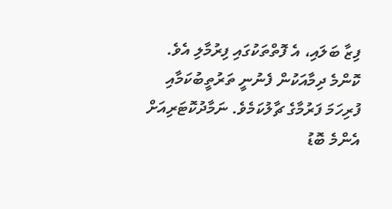ފިޒާ ބަލައި، އެ ފޮތްތަކުގައި ފިރުމާލި އެވެ. ކޮންމެ ދިމާއަކުން ފެނުނީ ތަރުތީބުކަމާއި ފުރިހަމަ ފަރުމާގެ ޗާލުކަމެވެ. ނަމާދުކޮޓަރިއަށް އެންމެ ބޮޑު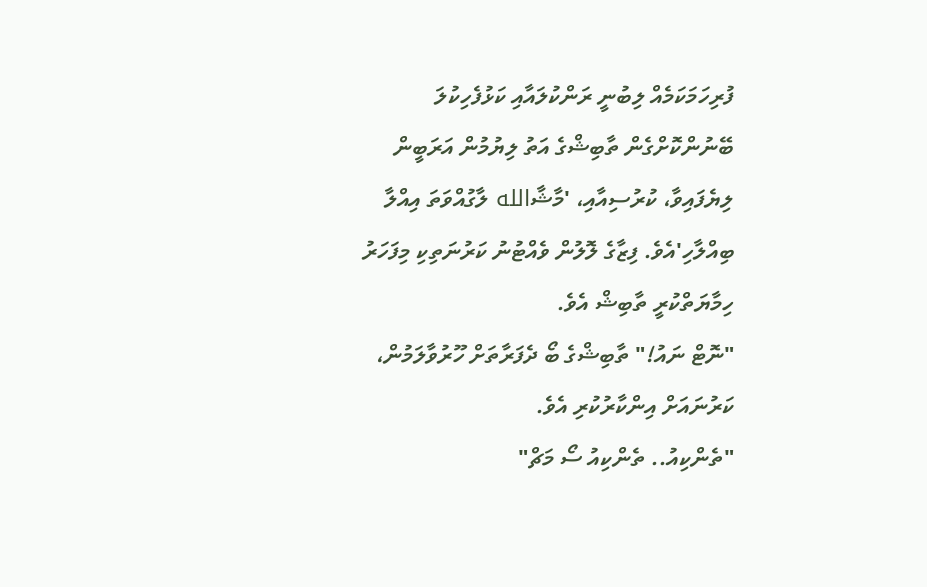ފުރިހަމަކަމެއް ލިބުނީ ރަންކުލައާއި ކަޅުފެހިކުލަ ބޭނުންކޮށްގެން ތާބިޝްގެ އަތު ލިޔުމުން އަރަބީން ލިޔެފައިވާ، ކުރުސިއާއި، 'މާޝާالله ލާގުއްވަތަ އިއްލާ ބިއްލާހި'އެވެ. ފިޒާގެ ލޮލުން ވެއްޓުނު ކަރުނަތިކި މިފަހަރު ހިމާޔަތްކުރީ ތާބިޝް އެވެ.
"ނޮޓް ނައު!" ތާބިޝްގެ ބޯ ދެފަރާތަށް ހޫރުވާލަމުން، ކަރުނައަށް އިންކާރުކުރި އެވެ.
"ތެންކިއު.. ތެންކިއު ސޯ މަޗް"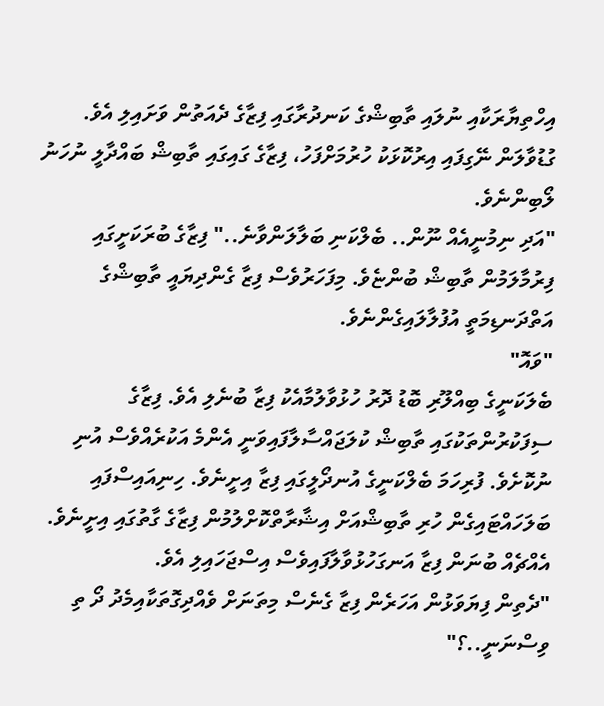އިހްތިޔާރަކާއި ނުލައި ތާބިޝްގެ ކަނދުރާގައި ފިޒާގެ ދެއަތުން ވަށައިލި އެވެ. ގުޑުވާލަން ނޭގިފައި އިރުކޮޅަކު ހުރުމަށްފަހު، ފިޒާގެ ގައިގައި ތާބިޝް ބައްދާލީ ނުހަނު ލޯބިންނެވެ.
"އަދި ނިމުނީއެއް ނޫން.. ބެލްކަނި ބަލާލަންވާނެ.." ފިޒާގެ ބުރަކަށީގައި ފިރުމާލަމުން ތާބިޝް ބުންޏެވެ. މިފަހަރުވެސް ފިޒާ ގެންދިޔައީ ތާބިޝްގެ އަތްދަނޑިމަތީ އުފުލާލައިގެންނެވެ.
"ވައޮ"
ބެލަކަނީގެ ބިއްލޫރި ބޮޑު ދޮރު ހުޅުވާލުމާއެކު ފިޒާ ބުނެލި އެވެ. ފިޒާގެ ސިފަކުރުންތަކުގައި ތާބިޝް ކުލަޖައްސާލާފައިވަނީ އެންމެ އަކުރެއްވެސް އުނި ނުކޮށެވެ. ފުރިހަމަ ބެލްކަނީގެ އުނދޯލީގައި ފިޒާ އިށީނެވެ. ހިނިއައިސްފައި ބަލަހައްޓައިގެން ހުރި ތާބިޝްއަށް އިޝާރާތްކޮށްލުމުން ފިޒާގެ ގާތުގައި އިށީނެވެ.
އެއްޗެއް ބުނަން ފިޒާ އަނގަހުޅުވާލާފައިވެސް އިސްޖަހައިލި އެވެ.
"ދެތިން ފިޔަވަޅުން އަހަރެން ފިޒާ ގެނެސް މިތަނަށް ވެއްދިގޮތަކާއިމެދު ދޯ ތި ވިސްނަނީ..؟"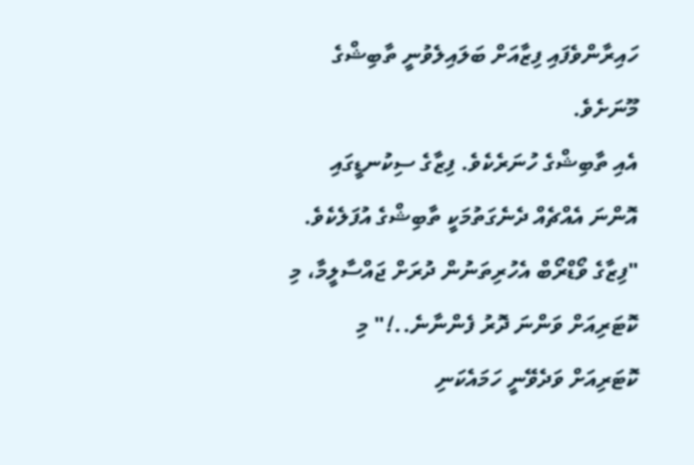ހައިރާންވެފައި ފިޒާއަށް ބަލައިލެވުނީ ތާބިޝްގެ މޫނަށެވެ.
އެއި ތާބިޝްގެ ހުނަރެކެވެ. ފިޒާގެ ސިކުނޑީގައި އޮންނަ އެއްޗެއް ދެނެގަތުމަކީ ތާބިޝްގެ އުފަލެކެވެ.
"ފިޒާގެ ވޯޑްރޯބް އެހުރިތަނުން ދުރަށް ޖައްސާލީމާ، މި ކޮޓަރިއަށް ވަންނަ ދޮރު ފެންނާނެ..!" މި ކޮޓަރިއަށް ވަދެވޭނީ ހަމައެކަނި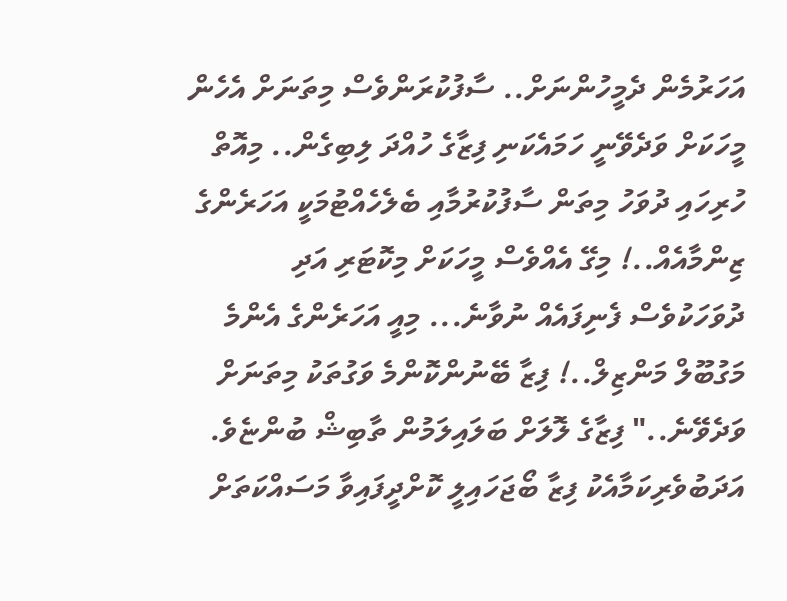އަހަރުމެން ދެމީހުންނަށް.. ސާފުކުރަންވެސް މިތަނަށް އެހެން މީހަކަށް ވަދެވޭނީ ހަމައެކަނި ފިޒާގެ ހުއްދަ ލިބިގެން.. މިއޮތް ހުރިހައި ދުވަހު މިތަން ސާފުކުރުމާއި ބެލެހެއްޓުމަކީ އަހަރެންގެ ޒިންމާއެއް..! މިގޭ އެއްވެސް މީހަކަށް މިކޮޓަރި އަދި ދުވަހަކުވެސް ފެނިފައެއް ނުވާނެ... މިއީ އަހަރެންގެ އެންމެ މަގުބޫލް މަންޒިލް..! ފިޒާ ބޭނުންކޮންމެ ވަގުތަކު މިތަނަށް ވަދެވޭނެ.." ފިޒާގެ ލޮލަށް ބަލައިލަމުން ތާބިޝް ބުންޏެވެ. އަދަބުވެރިކަމާއެކު ފިޒާ ބޯޖަހައިލީ ކޮށްދީފައިވާ މަސައްކަތަށް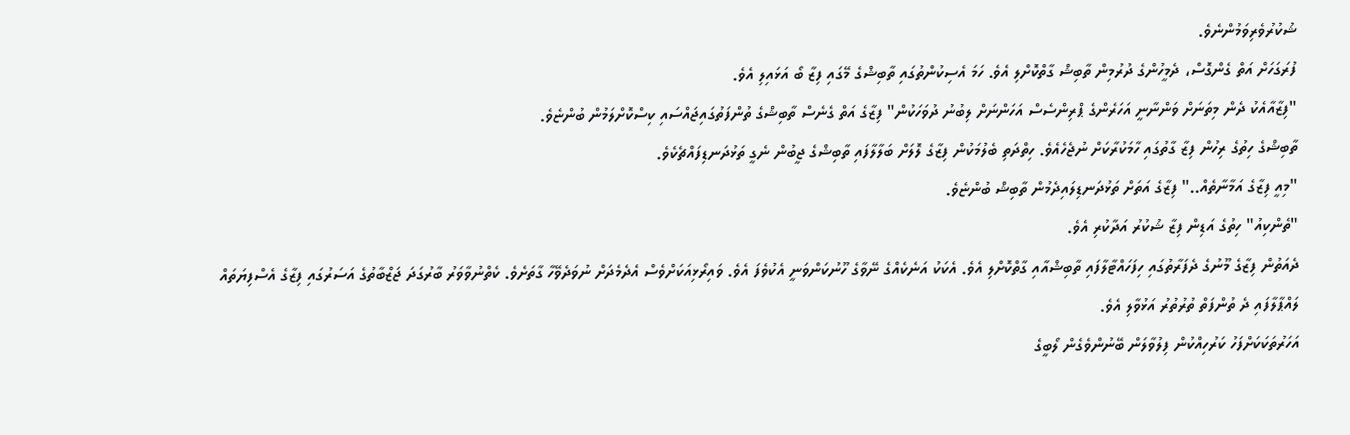ޝުކުރުވެރިވަމުންނެވެ.
ފުރަގަހަށް އަތް ގެންގޮސް، ދެމީހުންގެ ދުރުމިން ތާބިޝް ގާތްކޮށްލި އެވެ. ހަމަ އެސިކުންތުގައި ތާބިޝްގެ މޭގައި ފިޒާ ބޯ އަޅައިލި އެވެ.
"ފިޒާއާއެކު ދެން މިތަނަށް ވަންނާނީ އަހަރެންގެ ޕްރިންސެސް އަހަންނަށް ލިބުނު ދުވަހަކުން" ފިޒާގެ އަތް ގެނެސް ތާބިޝްގެ ތުންފަތުގައިޖައްސައި ކިސްކޮށްލަމުން ބުންޏެވެ.
ތާބިޝްގެ ހިތުގެ ރިހުން ފިޒާ ގާތުގައި ހާމަކުރާކަށް ނުޖެހެއެވެ. ހިތްދަތި ބެލުމަކުން ފިޒާގެ ލޮލަށް ބަލާލާފައި ތާބިޝްގެ ޖީބުން ނެގީ ތަޅުދަނޑިފައްޗެކެވެ.
"މިއީ ފިޒާގެ އަމާނާތެއް.." ފިޒާގެ އަތަށް ތަޅުދަނޑިލައިދެމުން ތާބިޝް ބުންޏެވެ.
"ތެންކިއު" ހިތުގެ އަޑިން ފިޒާ ޝުކުރު އަދާކުރި އެވެ.
ދެއަތުން ފިޒާގެ މޫނުގެ ދެފަރާތުގައި ހިފަހައްޓާލާފައި ތާބިޝްއާއި ގާތްކޮށްލި އެވެ. އެކަކު އަނެކެއްގެ ނޭވާގެ ހޫނުކަންވަނީ އެކުވެފަ އެވެ. ވައިރޯޅިއަކަށްވެސް އެދެމެދަށް ނުވަދެވޭހާ ގާތަށެވެ. ކެތްނުވާވަރު ބާރުގަދަ ޖަޒްބާތުގެ އަސަރުގައި ފިޒާގެ އެސްފިޔަތައް ލައްޕާލާފައި ދެ ތުންފަތް ތުރުތުރު އަޅުވާލި އެވެ.
އަހަރުތަކަކަށްފަހު ކަރުހިއްކުން ފިލުވާލަން ބޭނުންވެގެން ލޯބީގެ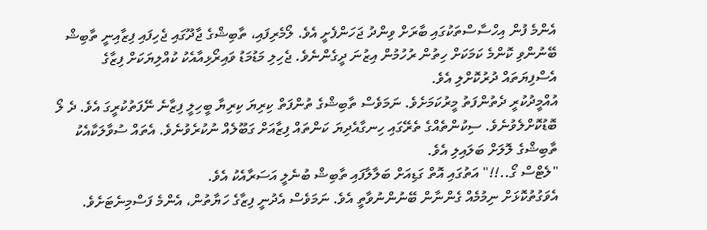އެންމެ ފުން އިހްސާސްތަކުގައި ބާރަށް ވިންދު ޖަހަންފެށީ އެވެ. ލޯމެރިފައި، ތާބިޝްގެ ޖާދޫގައި ޖެހިފައި ފިޒާއިނީ ތާބިޝް ބޭނުންވި ކޮންމެ ކަމަކަށް ހިތުން ރުހުމުން އިޒުނަ ދީގެންނެވެ. ޖެހިލި މަޑުމަޑު ވައިރޯޅިއާއެކު ކުއްލިޔަކަށް ފިޒާގެ އެސްފިޔަތައް ދުރުކޮށްލި އެވެ.
އުއްމީދުކުރީ ދެތުންފަތު މީރުކަމަށެވެ. ނަމަވެސް ތާބިޝްގެ ތުންފަތް ކިރިޔަ ކިރިޔާ ބީހިލީ ފިޒާނެ ނޭފަތުކުރީގަ އެވެ. ދެ ލޯ ބޮޑުކޮށްލެވުނެވެ. ސިކުންތެއްގެ ތެރޭގައި ހިނގާއެދިޔަ ކަންތައް ފިޒާއަށް ގަބޫލެއް ނުކުރެވުނެވެ. އެތައް ސުވާލަކާއެކު ތާބިޝްގެ ލޮލަށް ބަލައިލި އެވެ.
"ލެޓްސް ގޯ..!!" އަތުގައި އޮތް ގަޑިއަށް ބަލާލާފައި ތާބިޝް ބުނެލީ އަސަރާއެކު އެވެ.
އެވަގުތުކޮޅަށް ނިމުމެއް ގެންނާން ބޭނުންނުވާތީ އެވެ. ނަމަވެސް އެދުނީ ފިޒާގެ ހަޔާތުން، އެންމެ ފަސްމިނެޓަށެވެ.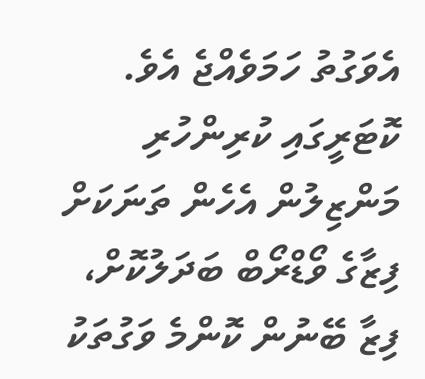އެވަގުތު ހަމަވެއްޖެ އެވެ.
ކޮޓަރީގައި ކުރިންހުރި މަންޒިލުން އެހެން ތަނަކަށް ފިޒާގެ ވޯޑްރޯބް ބަދަލުކޮށް، ފިޒާ ބޭނުން ކޮންމެ ވަގުތަކު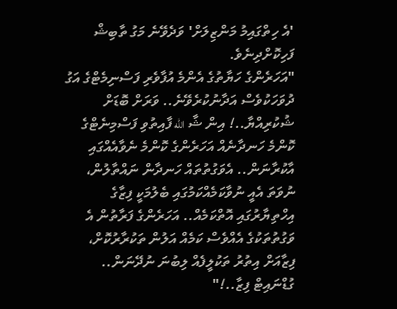'އެ ހިތްގައިމު މަންޒިލަށް' ވަދެވޭނެ މަގު ތާބިޝް ފަހިކޮށްދިނެވެ.
"އަހަރެންގެ ހަޔާތުގެ އެންމެ އުފާވެރި ފަސްނިމެޓްގެ އަގު ދުވަހަކުވެސް އަދާނުކުރެވޭނެ.. ވަރަށް ބޮޑަށް ޝުކުރިއްޔާ..! އިން ޝާ الله ފާއިތުވި ފަސްމިނެޓްގެ ކޮންމެ ހަނދާނެއް އަހަރެންގެ ކޮންމެ ނެވާއެއްގައި އާކުރާނަން.. އެވަގުތުތައް ހަނދާން ނައްތާލުން، ނުވަތަ އެއީ ނުވާކަމެއްކަމުގައި ބެލުމަކީ ފިޒާގެ އިހްތިޔާރުގައި އޮތްކަމެއް.. އަހަރެންގެ ފަރާތުން އެ ވަގުތުތަކުގެ އެއްވެސް ކަމެއް އަލުން ތަކުރާރުކޮށް، ފިޒާއަށް އިތުރު ތަކުލީފެއް ލިބުނަ ނުދޭނަން.. ގުޑްނައިޓް ފިޒާ..!"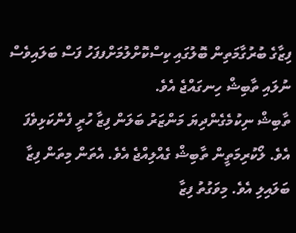ފިޒާގެ ބުރުގާމަތިން ބޮލުގައި ކިސްކޮށްލުމަށްފފަހު ފަސް ބަލައިވެސް ނުލައި ތާބިޝް ހިނގައްޖެ އެވެ.
ތާބިޝް ނިކުމެގެންދިޔަ މަންޒަރު ބަލަން ފިޒާ ހުރީ ފެންކަޅިވެފަ އެވެ. ލޯކުރިމަތީން ތާބިޝް ގެއްލިއްޖެ އެވެ. އެތަން މިތަން ފިޒާ ބަލައިލި އެވެ. މިވަގުތު ފިޒާ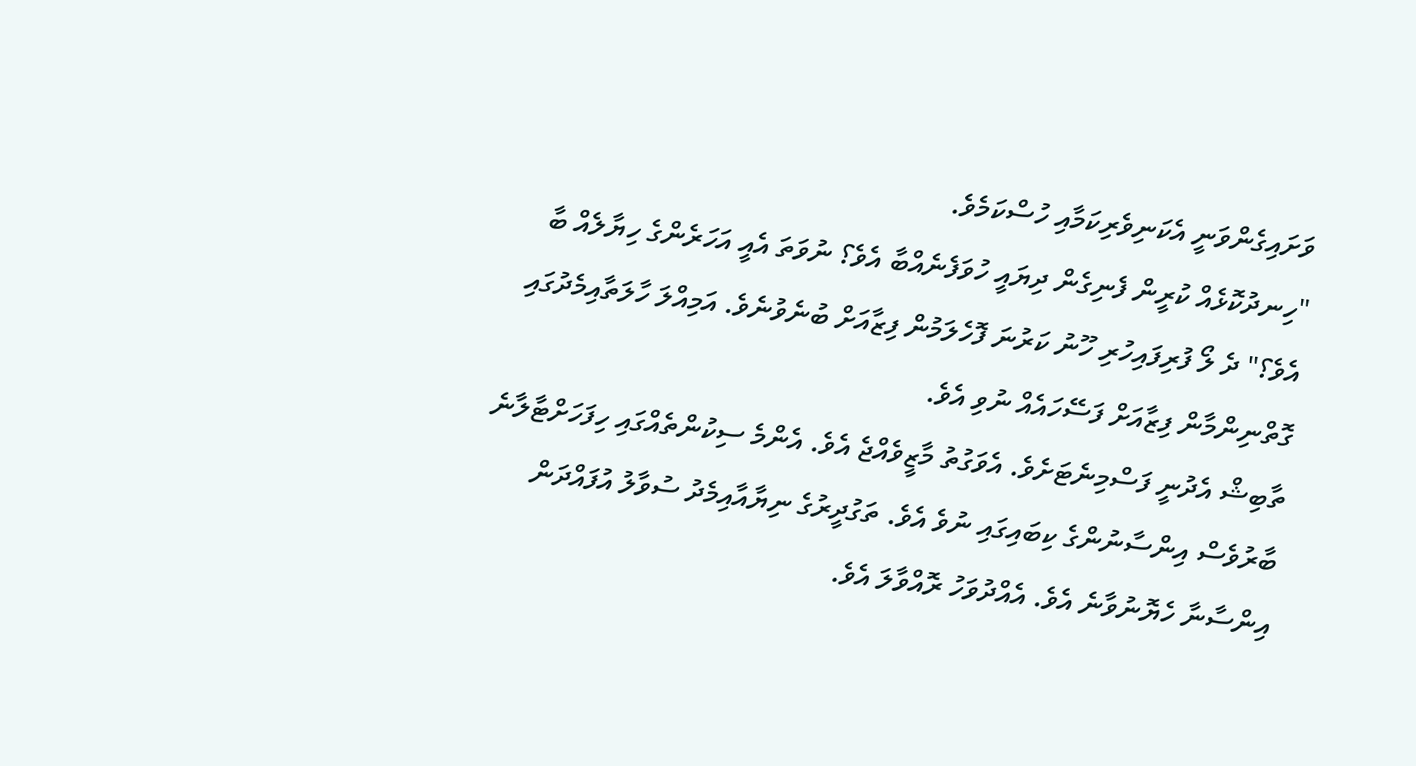ވަށައިގެންވަނީ އެކަނިވެރިކަމާއި ހުސްކަމެވެ.
"ހިނދުކޮޅެއް ކުރީން ފެނިގެން ދިޔައީ ހުވަފެނެއްބާ އެވެ؟ ނުވަތަ އެއީ އަހަރެންގެ ހިޔާލެއް ބާ އެވެ؟" ދެ ލޯ ފުރިފައިހުރި ހޫނު ކަރުނަ ފޮހެލަމުން ފިޒާއަށް ބުނެވުނެވެ. އަމިއްލަ ހާލަތާއިމެދުގައި ގޮތްނިންމާން ފިޒާއަށް ފަސޭހައެއް ނުވި އެވެ.
ތާބިޝް އެދުނީ ފަސްމިނެޓަށެވެ. އެވަގުތު މާޒީވެއްޖެ އެވެ. އެންމެ ސިކުންތެއްގައި ހިފަހަށްޓާލާނެ ބާރުވެސް އިންސާނުންގެ ކިބައިގައި ނުވެ އެވެ. ތަގުދީރުގެ ނިޔާއާއިމެދު ސުވާލު އުފައްދަން އިންސާނާ ހެޔޮނުވާނެ އެވެ. އެއްދުވަހު ރޮއްވާލަ އެވެ.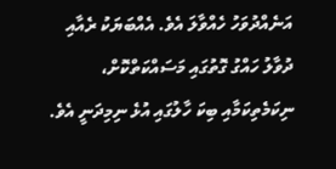އަނެއްދުވަހު ހެއްވާލަ އެވެ. އެއްބަޔަކު ރެއާއި ދުވާލު ހައްގު ގޮތުގައި މަސައްކަތްކޮށް، ނިކަމެތިކަމާއި ބިކަ ހާލުގައި އުޅެ ނިމިދަނީ އެވެ.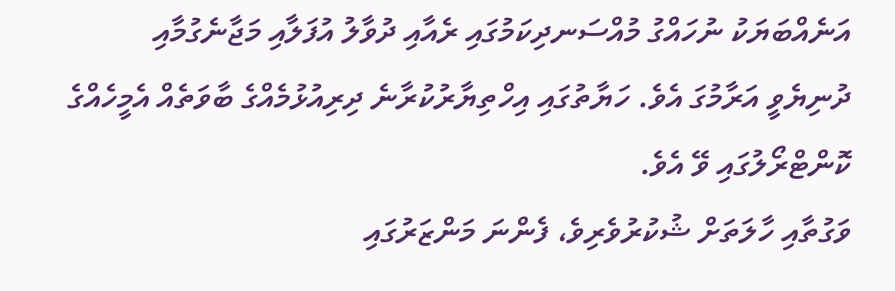އަނެއްބަޔަކު ނުހައްގު މުއްސަނދިކަމުގައި ރެއާއި ދުވާލު އުފަލާއި މަޖާނެގުމާއި ދުނިޔެވީ އަރާމުގަ އެވެ. ހަޔާތުގައި އިހްތިޔާރުކުރާނެ ދިރިއުޅުމެއްގެ ބާވަތެއް އެމީހެއްގެ ކޮންޓްރޯލުގައި ވޭ އެވެ.
ވަގުތާއި ހާލަތަށް ޝުކުރުވެރިވެ، ފެންނަ މަންޒަރުގައި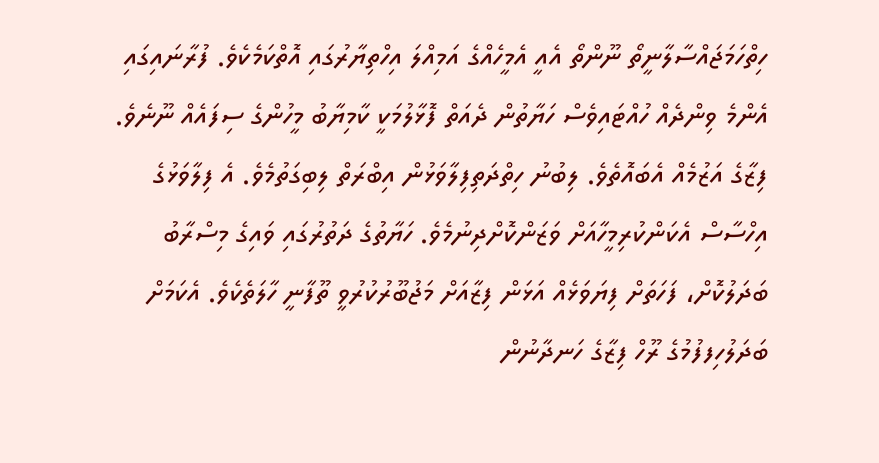ހިތްހަމަޖައްސާލާނީތޯ ނޫންތޯ އެއީ އެމީހެއްގެ އަމިއްލަ އިހްތިޔާރުގައި އޮތްކަމެކެވެ. ފުރާނައިގައި އެންމެ ވިންދެއް ހުއްޓައިވެސް ހަޔާތުން ދެއަތް ފޮޅާލުމަކީ ކާމިޔާބު މީހުންގެ ސިފައެއް ނޫނެވެ. ފިޒާގެ އަޒުމެއް އެބައޮތެވެ. ލިބުނު ހިތްދަތިފިލާވަޅުން އިބްރަތް ލިބިގަތުމެވެ. އެ ފިލާވަޅުގެ އިހްސާސް އެކަންކުރިމީހާއަށް ވަޒަންކޮށްދިނުމެވެ. ހަޔާތުގެ ދަތުރުގައި ވައިގެ މިސްރާބު ބަދަލުކޮށް، ފަހަތަށް ފިޔަވަޅެއް އަޅަން ފިޒާއަށް މަޖުބޫރުކުރުވީ ތޫފާނީ ހާލަތެކެވެ. އެކަމަށް ބަދަލުހިފފުމުގެ ރޫހް ފިޒާގެ ހަނދާނުން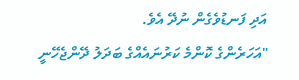އަދި ފަނޑުވެގެން ނުދޭ އެވެ.
"އަހަރެންގެ ކޮންމެ ކަރުނައެއްގެ ބަދަލު ދޭންޖެހޭނީ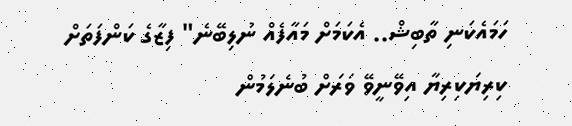ހަމައެކަނި ތާބިޝް.. އެކަމަށް މައާފެއް ނުލިބޭނެ" ފިޒާގެ ކަންފަތަށް ކިރިޔަކިރިޔާ އިވޭނީވޭ ވަރަށް ބުނެލަމުން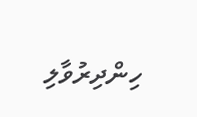ހިންދިރުވާލި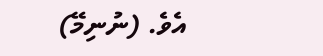އެވެ. (ނުނިމޭ)